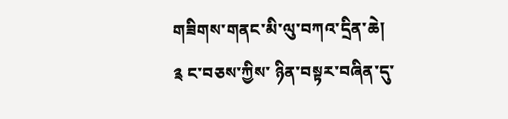གཟིགས་གནང་མི་ལུ་བཀའ་དྲིན་ཆེ།
༉ ང་བཅས་ཀྱིས་ ཉིན་བསྟར་བཞིན་དུ་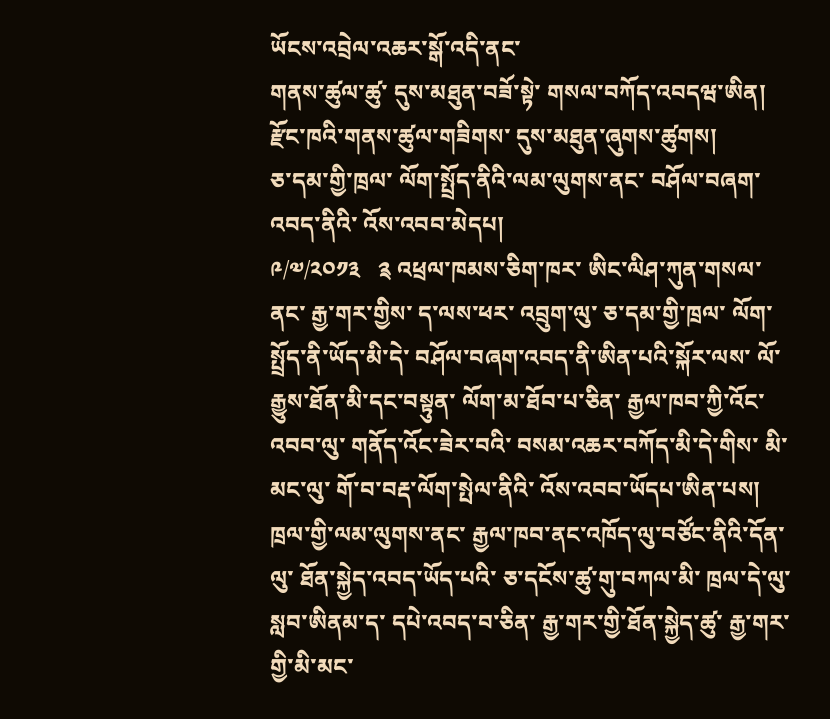ཡོངས་འབྲེལ་འཆར་སྒོ་འདི་ནང་
གནས་ཚུལ་ཚུ་ དུས་མཐུན་བཟོ་སྟེ་ གསལ་བཀོད་འབདཝ་ཨིན།
རྫོང་ཁའི་གནས་ཚུལ་གཟིགས་ དུས་མཐུན་ཞུགས་ཚུགས།
ཅ་དམ་གྱི་ཁྲལ་ ལོག་སྤྲོད་ནིའི་ལམ་ལུགས་ནང་ བཤོལ་བཞག་འབད་ནིའི་ འོས་འབབ་མེདཔ།
༩/༧/༢༠༡༣   ༉ འཕྲལ་ཁམས་ཅིག་ཁར་ ཨིང་ལིཤ་ཀུན་གསལ་ནང་ རྒྱ་གར་གྱིས་ ད་ལས་ཕར་ འབྲུག་ལུ་ ཅ་དམ་གྱི་ཁྲལ་ ལོག་སྤྲོད་ནི་ཡོད་མི་དེ་ བཤོལ་བཞག་འབད་ནི་ཨིན་པའི་སྐོར་ལས་ ལོ་རྒྱུས་ཐོན་མི་དང་བསྟུན་ ལོག་མ་ཐོབ་པ་ཅིན་ རྒྱལ་ཁབ་ཀྱི་འོང་འབབ་ལུ་ གནོད་འོང་ཟེར་བའི་ བསམ་འཆར་བཀོད་མི་དེ་གིས་ མི་མང་ལུ་ གོ་བ་བརྡ་ལོག་སྤེལ་ནིའི་ འོས་འབབ་ཡོདཔ་ཨིན་པས།
ཁྲལ་གྱི་ལམ་ལུགས་ནང་ རྒྱལ་ཁབ་ནང་འཁོད་ལུ་བཙོང་ནིའི་དོན་ལུ་ ཐོན་སྐྱེད་འབད་ཡོད་པའི་ ཅ་དངོས་ཚུ་གུ་བཀལ་མི་ ཁྲལ་དེ་ལུ་སླབ་ཨིནམ་ད་ དཔེ་འབད་བ་ཅིན་ རྒྱ་གར་གྱི་ཐོན་སྐྱེད་ཚུ་ རྒྱ་གར་གྱི་མི་མང་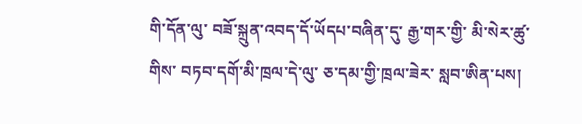གི་དོན་ལུ་ བཟོ་སྐྲུན་འབད་དོ་ཡོདཔ་བཞིན་དུ་ རྒྱ་གར་གྱི་ མི་སེར་ཚུ་གིས་ བཏབ་དགོ་མི་ཁྲལ་དེ་ལུ་ ཅ་དམ་གྱི་ཁྲལ་ཟེར་ སླབ་ཨིན་པས།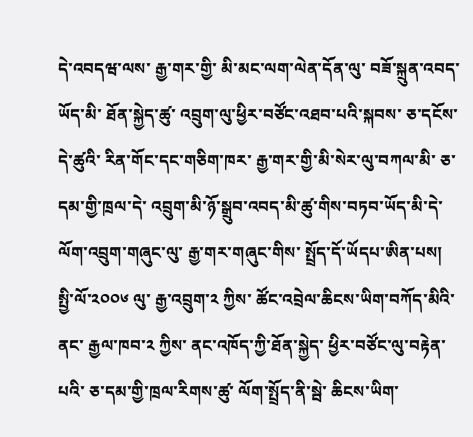དེ་འབདཝ་ལས་ རྒྱ་གར་གྱི་ མི་མང་ལག་ལེན་དོན་ལུ་ བཟོ་སྐྲུན་འབད་ཡོད་མི་ ཐོན་སྐྱེད་ཚུ་ འབྲུག་ལུ་ཕྱིར་བཙོང་འཐབ་པའི་སྐབས་ ཅ་དངོས་དེ་ཚུའི་ རིན་གོང་དང་གཅིག་ཁར་ རྒྱ་གར་གྱི་མི་སེར་ལུ་བཀལ་མི་ ཅ་དམ་གྱི་ཁྲལ་དེ་ འབྲུག་མི་ཉོ་སྒྲུབ་འབད་མི་ཚུ་གིས་བཏབ་ཡོད་མི་དེ་ ལོག་འབྲུག་གཞུང་ལུ་ རྒྱ་གར་གཞུང་གིས་ སྤྲོད་དོ་ཡོདཔ་ཨིན་པས།
སྤྱི་ལོ་༢༠༠༦ ལུ་ རྒྱ་འབྲུག་༢ ཀྱིས་ ཚོང་འབྲེལ་ཆིངས་ཡིག་བཀོད་མིའི་ནང་ རྒྱལ་ཁབ་༢ ཀྱིས་ ནང་འཁོད་ཀྱི་ཐོན་སྐྱེད་ ཕྱིར་བཙོང་ལུ་བརྟེན་པའི་ ཅ་དམ་གྱི་ཁྲལ་རིགས་ཚུ་ ལོག་སྤྲོད་ནི་སྦེ་ ཆིངས་ཡིག་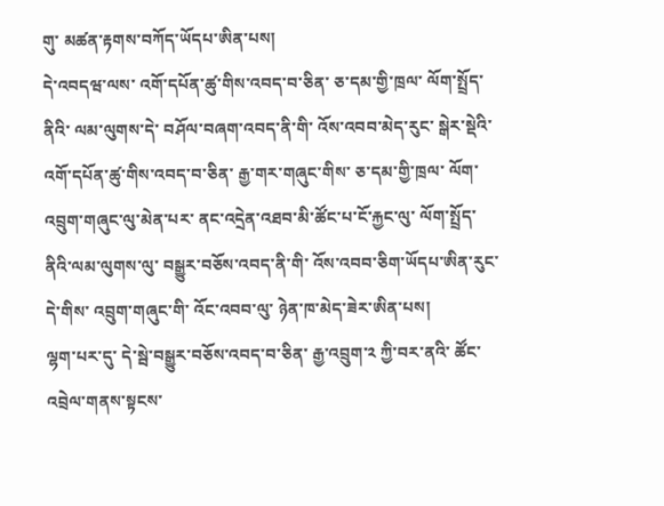གུ་ མཚན་རྟགས་བཀོད་ཡོདཔ་ཨིན་པས།
དེ་འབདཝ་ལས་ འགོ་དཔོན་ཚུ་གིས་འབད་བ་ཅིན་ ཅ་དམ་གྱི་ཁྲལ་ ལོག་སྤྲོད་ནིའི་ ལམ་ལུགས་དེ་ བཤོལ་བཞག་འབད་ནི་གི་ འོས་འབབ་མེད་རུང་ སྒེར་སྡེའི་འགོ་དཔོན་ཚུ་གིས་འབད་བ་ཅིན་ རྒྱ་གར་གཞུང་གིས་ ཅ་དམ་གྱི་ཁྲལ་ ལོག་འབྲུག་གཞུང་ལུ་མེན་པར་ ནང་འདྲེན་འཐབ་མི་ཚོང་པ་ངོ་རྐྱང་ལུ་ ལོག་སྤྲོད་ནིའི་ལམ་ལུགས་ལུ་ བསྒྱུར་བཅོས་འབད་ནི་གི་ འོས་འབབ་ཅིག་ཡོདཔ་ཨིན་རུང་ དེ་གིས་ འབྲུག་གཞུང་གི་ འོང་འབབ་ལུ་ ཉེན་ཁ་མེད་ཟེར་ཨིན་པས།
ལྷག་པར་དུ་ དེ་སྦེ་བསྒྱུར་བཅོས་འབད་བ་ཅིན་ རྒྱ་འབྲུག་༢ ཀྱི་བར་ནའི་ ཚོང་འབྲེལ་གནས་སྟངས་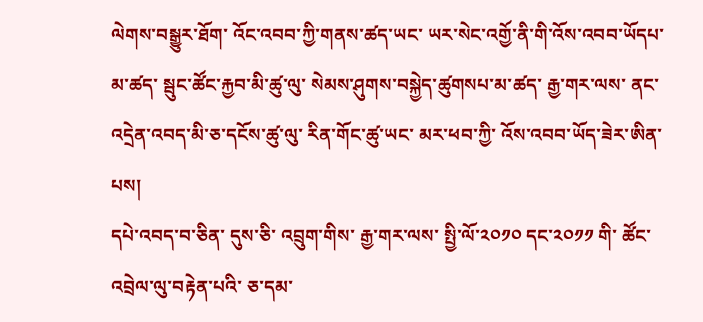ལེགས་བསྒྱུར་ཐོག་ འོང་འབབ་ཀྱི་གནས་ཚད་ཡང་ ཡར་སེང་འགྱོ་ནི་གི་འོས་འབབ་ཡོདཔ་མ་ཚད་ སྦུང་ཚོང་རྐྱབ་མི་ཚུ་ལུ་ སེམས་ཤུགས་བསྐྱེད་ཚུགསཔ་མ་ཚད་ རྒྱ་གར་ལས་ ནང་འདྲེན་འབད་མི་ཅ་དངོས་ཚུ་ལུ་ རིན་གོང་ཚུ་ཡང་ མར་ཕབ་ཀྱི་ འོས་འབབ་ཡོད་ཟེར་ཨིན་པས།
དཔེ་འབད་བ་ཅིན་ དུས་ཅི་ འབྲུག་གིས་ རྒྱ་གར་ལས་ སྤྱི་ལོ་༢༠༡༠ དང་༢༠༡༡ གི་ ཚོང་འབྲེལ་ལུ་བརྟེན་པའི་ ཅ་དམ་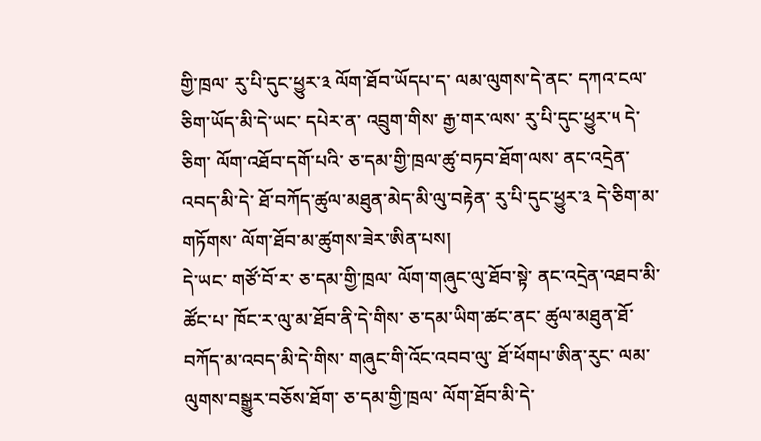གྱི་ཁྲལ་ རུ་པི་དུང་ཕྱུར་༣ ལོག་ཐོབ་ཡོདཔ་ད་ ལམ་ལུགས་དེ་ནང་ དཀའ་ངལ་ཅིག་ཡོད་མི་དེ་ཡང་ དཔེར་ན་ འབྲུག་གིས་ རྒྱ་གར་ལས་ རུ་པི་དུང་ཕྱུར་༥ དེ་ཅིག་ ལོག་འཐོབ་དགོ་པའི་ ཅ་དམ་གྱི་ཁྲལ་ཚུ་བཏབ་ཐོག་ལས་ ནང་འདྲེན་འབད་མི་དེ་ ཐོ་བཀོད་ཚུལ་མཐུན་མེད་མི་ལུ་བརྟེན་ རུ་པི་དུང་ཕྱུར་༣ དེ་ཅིག་མ་གཏོགས་ ལོག་ཐོབ་མ་ཚུགས་ཟེར་ཨིན་པས།
དེ་ཡང་ གཙོ་བོ་ར་ ཅ་དམ་གྱི་ཁྲལ་ ལོག་གཞུང་ལུ་ཐོབ་སྟེ་ ནང་འདྲེན་འཐབ་མི་ཚོང་པ་ ཁོང་ར་ལུ་མ་ཐོབ་ནི་དེ་གིས་ ཅ་དམ་ཡིག་ཚང་ནང་ ཚུལ་མཐུན་ཐོ་བཀོད་མ་འབད་མི་དེ་གིས་ གཞུང་གི་འོང་འབབ་ལུ་ ཐོ་ཕོགཔ་ཨིན་རུང་ ལམ་ལུགས་བསྒྱུར་བཅོས་ཐོག་ ཅ་དམ་གྱི་ཁྲལ་ ལོག་ཐོབ་མི་དེ་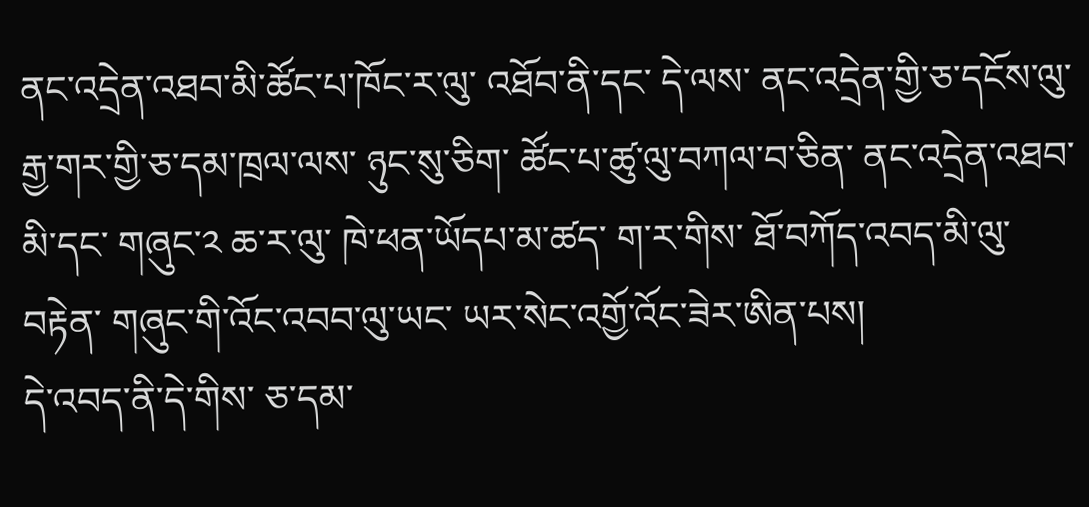ནང་འདྲེན་འཐབ་མི་ཚོང་པ་ཁོང་ར་ལུ་ འཐོབ་ནི་དང་ དེ་ལས་ ནང་འདྲེན་གྱི་ཅ་དངོས་ལུ་ རྒྱ་གར་གྱི་ཅ་དམ་ཁྲལ་ལས་ ཉུང་སུ་ཅིག་ ཚོང་པ་ཚུ་ལུ་བཀལ་བ་ཅིན་ ནང་འདྲེན་འཐབ་མི་དང་ གཞུང་༢ ཆ་ར་ལུ་ ཁེ་ཕན་ཡོདཔ་མ་ཚད་ ག་ར་གིས་ ཐོ་བཀོད་འབད་མི་ལུ་བརྟེན་ གཞུང་གི་འོང་འབབ་ལུ་ཡང་ ཡར་སེང་འགྱོ་འོང་ཟེར་ཨིན་པས།
དེ་འབད་ནི་དེ་གིས་ ཅ་དམ་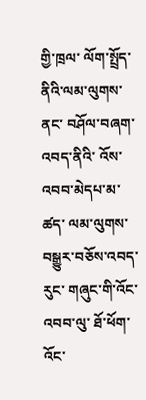གྱི་ཁྲལ་ ལོག་སྤྲོད་ནིའི་ལམ་ལུགས་ནང་ བཤོལ་བཞག་འབད་ནིའི་ འོས་འབབ་མེདཔ་མ་ཚད་ ལམ་ལུགས་བསྒྱུར་བཅོས་འབད་རུང་ གཞུང་གི་འོང་འབབ་ལུ་ ཐོ་ཕོག་འོང་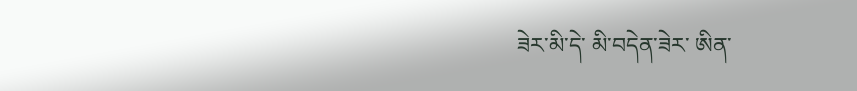ཟེར་མི་དེ་ མི་བདེན་ཟེར་ ཨིན་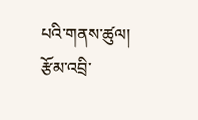པའི་གནས་ཚུལ།
རྩོམ་འབྲི་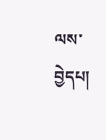ལས་བྱེདཔ།